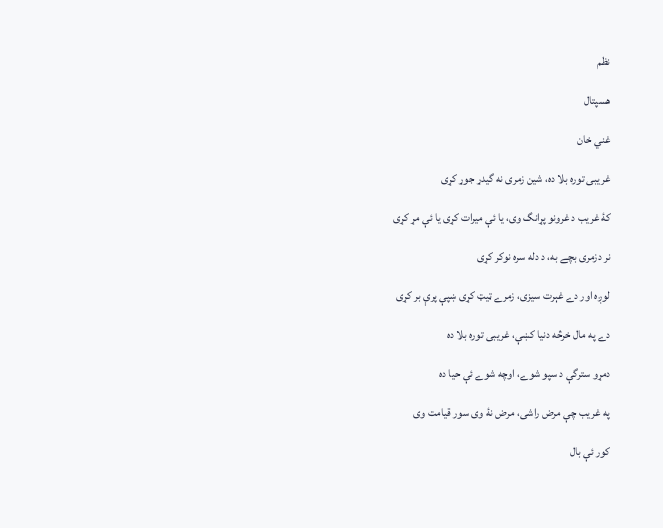نظم

هسپتال

غني خان

غريبی توره بلا ده، شين زمری نه گيدړ جوړ کړی

کۀ غريب د غرونو پړانگ وی، يا ئې ميرات کړی يا ئې مړ کړی

نر دزمری بچے به، د دله سره نوکر کړی

لوږه اور دے غېرت سيزی، زمرے ټيټ کړی ښپې پرې بر کړی

دے په مال خرڅه دنيا کښې، غريبی توره بلا ده

دمړو سترگې د سپو شوے، اوچه شوے ئې حيا ده

په غريب چې مرض راشی، مرض نۀ وی سور قيامت وی

کور ئې بال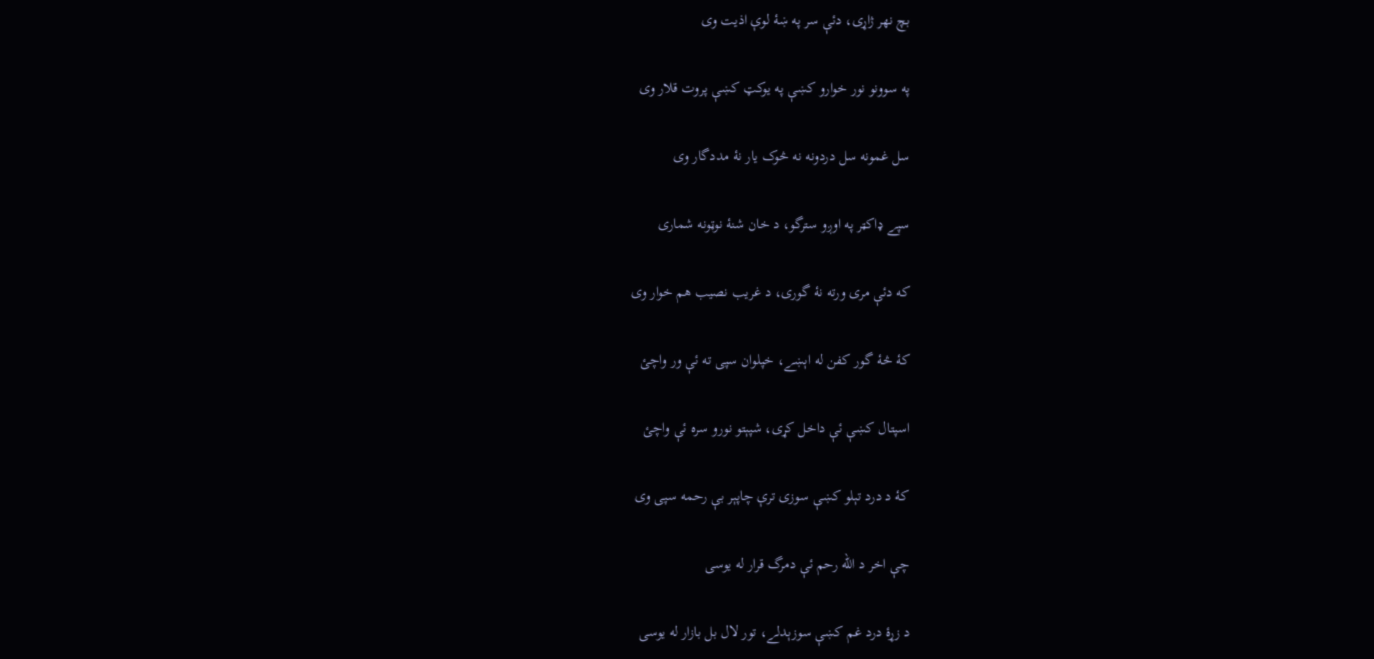بچ نهر ژاړی، دئې سر په ښۀ لوې اذيت وی

په سوونو نور خوارو کښې په يوکټ کښې پروت قلار وی

سل غمونه سل دردونه نه څوک يار نۀ مددگار وی

سپے ډاکټر په اوږو سترگو، د خان شنۀ نوټونه شماری

که دئې مری ورته نۀ گوری، د غريب نصيب هم خوار وی

کۀ څۀ گور کفن له اېښے، خپلوان سپی ته ئې ور واچئ

اسپتال کښې ئې داخل کړی، شپېتو نورو سره ئې واچئ

کۀ د درد تېلو کښې سوزی ترې چاپېر بې رحمه سپی وی

چې اخر د الله رحم ئې دمرگ قرار له يوسی

د زړۀ درد غم کښې سوزېدلے، تور لال بل بازار له يوسی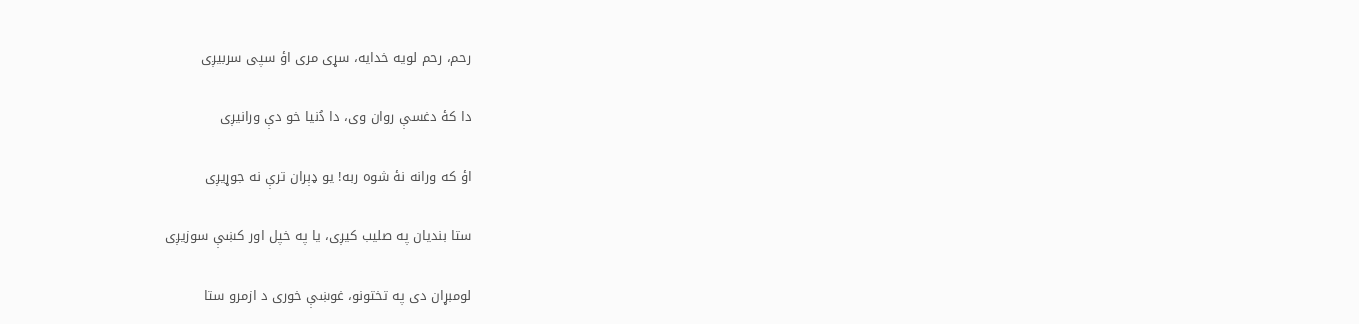رحم، رحم لويه خدايه، سړی مری اؤ سپی سربيږی

دا کۀ دغسې روان وی، دا دُنيا خو دې ورانيږی

اؤ که ورانه نۀ شوه ربه! يو ډېران ترې نه جوړيږی

ستا بنديان په صليب کيږی، يا په خپل اور کښې سوزيږی

لومبړان دی په تختونو، غوښې خوری د ازمرو ستا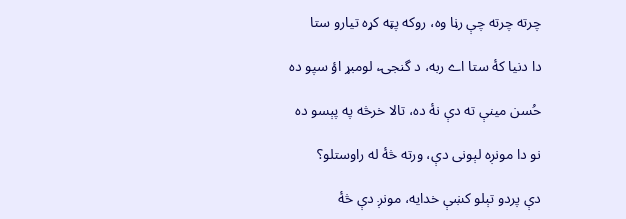چرته چرته چې رڼا وه، روکه پټه کړه تيارو ستا

دا دنيا کۀ ستا اے ربه، د گنجۍ، لومبړ اؤ سپو ده

حُسن مينې ته دې نۀ ده، تالا خرڅه په پېسو ده

نو دا مونږه لېونی دې، ورته څۀ له راوستلو؟

دې پردو تېلو کښې خدايه، مونږ دې څۀ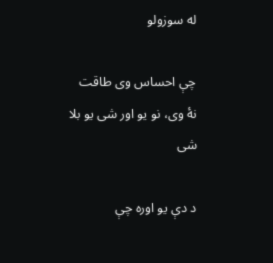له سوزولو

چې احساس وی طاقت نۀ وی، نو يو اور شی يو بلا شی

د دې يو اوره چې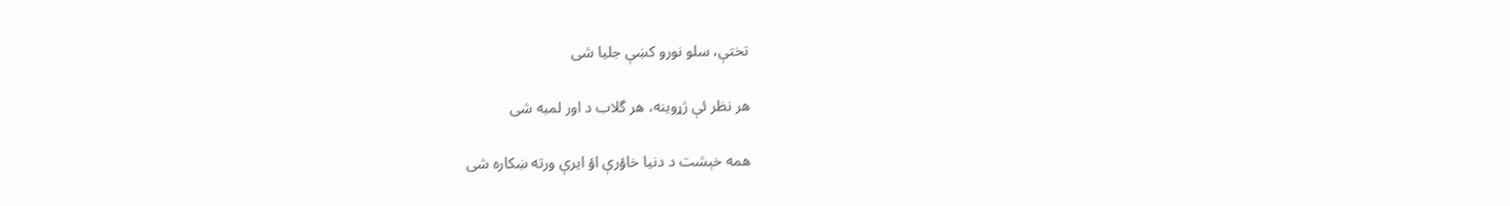تختې، سلو نورو کښې جليا شی

هر نظر ئې ژړوينه، هر گلاب د اور لمبه شی

همه خېشت د دنيا خاؤرې اؤ ايرې ورته ښکاره شی